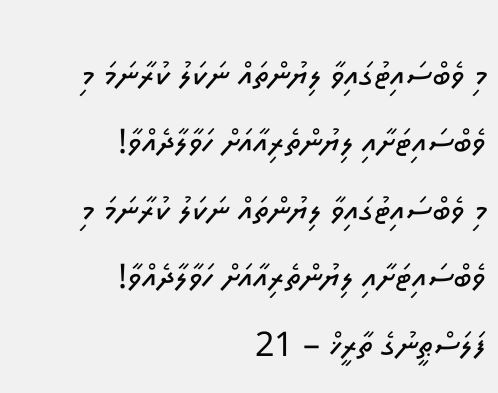މި ވެބްސައިޓުގައިވާ ލިޔުންތައް ނަކަލު ކުރާނަމަ މި ވެބްސައިޓަށާއި ލިޔުންތެރިއާއަށް ހަވާލާދެއްވާ!
މި ވެބްސައިޓުގައިވާ ލިޔުންތައް ނަކަލު ކުރާނަމަ މި ވެބްސައިޓަށާއި ލިޔުންތެރިއާއަށް ހަވާލާދެއްވާ!
ފަލަސްޠީނުގެ ތާރީޚް – 21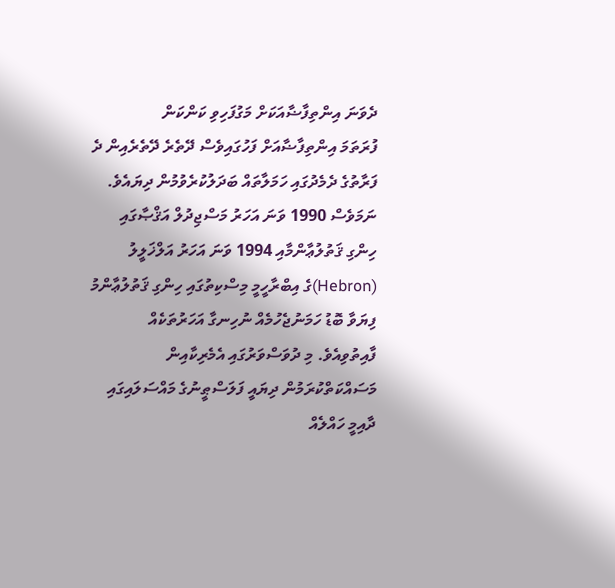ދެވަނަ އިންތިފާޟާއަކަށް މަގުފަހިވި ކަންކަން
ފުރަތަމަ އިންތިފާޟާއަށް ފަހުގައިވެސް ދޭތެރެ ދޭތެރެއިން ދެ ފަރާތުގެ ދެމެދުގައި ހަމަލާތައް ބަދަލުކުރެވުމުން ދިޔައެވެ. ނަމަވެސް 1990 ވަނަ އަހަރު މަސްޖިދުލް އަޤްޞާގައި ހިންގި ޤަތުލުޢާންމާއި 1994 ވަނަ އަހަރު އަލްޚަލީލު (Hebron)ގެ އިބްރާހީމީ މިސްކިތުގައި ހިންގި ޤަތުލުޢާންމު ފިޔަވާ ބޮޑު ހަމަނުޖެހުމެއް ނުހިނގާ އަހަރުތަކެއް ފާއިތުވިއެވެ. މި ދުވަސްވަރުގައި އެމެރިކާއިން މަސައްކަތްކުރަމުން ދިޔައީ ފަލަސްޠީނުގެ މައްސަލައިގައި ދާއިމީ ހައްލެއް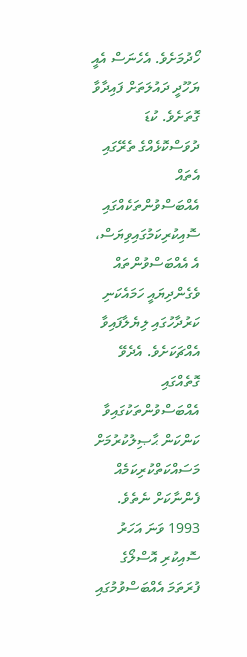ހޯދުމަށެވެ. އެހެނަސް އެއީ ޔަހޫދީ ދައުލަތަށް ފައިދާވާ ގޮތަށެވެ. ކުޑަ ދުވަސްކޮޅެއްގެ ތެރޭގައި އެތައް އެއްބަސްވުންތަކެއްގައި ސޮއިކުރިކަމުގައިވިޔަސް، އެ އެއްބަސްވުންތައް ވެގެންދިޔައީ ހަމައެކަނި ކަރުދާހުގައި ލިޔެލާފައިވާ އެއްޗަކަށެވެ. އެދެވޭ ގޮތެއްގައި އެއްބަސްވުންތަކުގައިވާ ކަންކަން ޙާޞިލުކުރުމަށް މަސައްކަތްކުރިކަމެއް ފެންނާކަށް ނެތެވެ.
1993 ވަނަ އަހަރު ސޮއިކުރި އޮސްލޯގެ ފުރަތަމަ އެއްބަސްވުމުގައި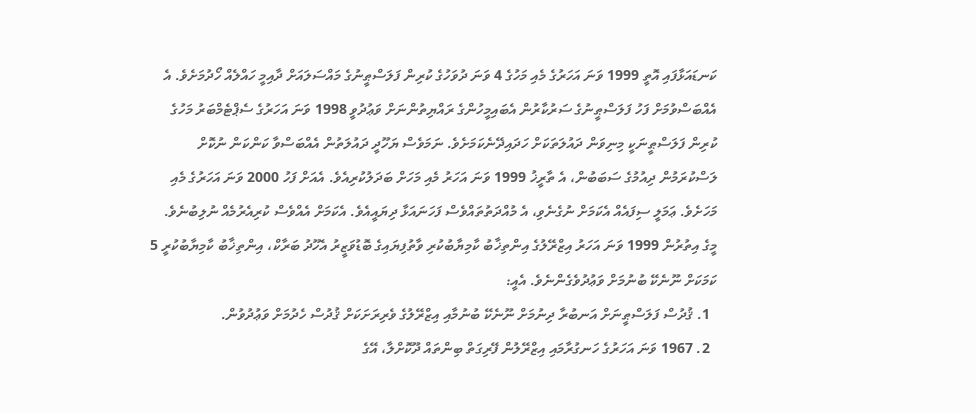ކަނޑައަޅާފައި އޮތީ 1999 ވަނަ އަހަރުގެ މެއި މަހުގެ 4 ވަނަ ދުވަހުގެ ކުރިން ފަލަސްޠީނުގެ މައްސަލައަށް ދާއިމީ ހައްލެއް ހޯދުމަށެވެ. އެ އެއްބަސްވުމަށް ފަހު ފަލަސްޠީނުގެ ސަރުކާރުން އެބައިމީހުންގެ ރައްޔިތުންނަށް ވަޢުދުވީ 1998 ވަނަ އަހަރުގެ ސެޕްޓެމްބަރު މަހުގެ ކުރިން ފަލަސްޠީނަކީ މިނިވަން ދައުލަތަކަށް ހަދައިދޭނެކަމަށެވެ. ނަމަވެސް ޔަހޫދީ ދައުލަތުން އެއްބަސްވާ ކަންކަން ނުކޮށް ލަސްކުރަމުން ދިއުމުގެ ސަބަބުން، އެ ތާރީޚު 1999 ވަނަ އަހަރު މެއި މަހަށް ބަދަލުކުރިއެވެ. އެއަށް ފަހު 2000 ވަނަ އަހަރުގެ މެއި މަހަށެވެ. ޢަމަލީ ސިފައެއް އެކަމަށް ނުގެނެވި، އެ މުއްދަތުތައްވެސް ފަހަނައަޅާ ދިޔައީއެވެ. އެކަމަށް އެއްވެސް ކުރިއެރުމެއް ނުލިބުނެވެ.
މީގެ އިތުރުން 1999 ވަނަ އަހަރު އިޒްރޭލުގެ އިންތިޚާބު ކާމިޔާބުކުރި ވާތުފިޔައިގެ ބޮޑުވަޒީރު އެހޫދު ބަރާކް، އިންތިޚާބު ކާމިޔާބުކުރީ 5 ކަމަކަށް ނޫނެކޭ ބުނުމަށް ވަޢުދުވެގެންނެވެ. އެއީ:
  1. ޤުދުސް ފަލަސްޠީނަށް އަނބުރާ ދިނުމަށް ނޫނެކޭ ބުނުމާއި އިޒްރޭލުގެ ވެރިރަށަކަށް ޤުދުސް ހެދުމަށް ވަޢުދުވުން.
  2. 1967 ވަނަ އަހަރުގެ ހަނގުރާމައި އިޒްރޭލުން ފޭރިގަތް ބިންތައް ދޫކޮށްލާ، އޭގެ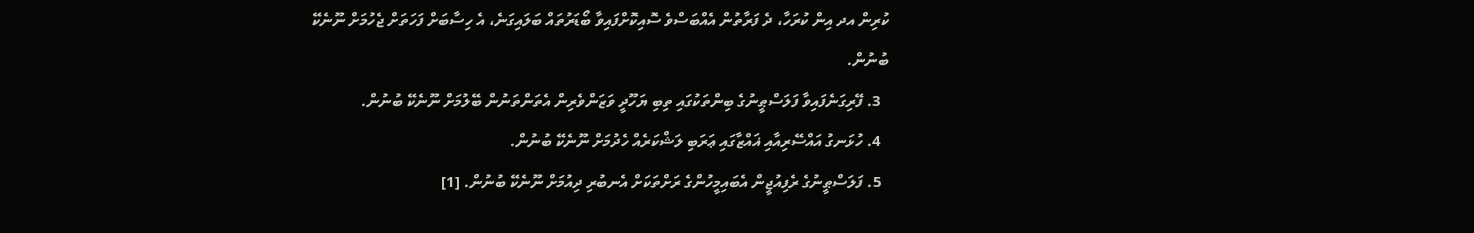ކުރިން އދ އިން ކުރަހާ، ދެ ފަރާތުން އެއްބަސްވެ ސޮއިކޮށްފައިވާ ބޯޑަރުތައް ބަލައިގަނެ، އެ ހިސާބަށް ފަހަތަށް ޖެހުމަށް ނޫނެކޭ ބުނުން.
  3. ފޭރިގަނެފައިވާ ފަލަސްޠީނުގެ ބިންތަކުގައި ތިބި ޔަހޫދީ ވަޒަންވެރިން އެތަންތަނުން ބޭލުމަށް ނޫނެކޭ ބުނުން.
  4. ހުޅަނގު އައްސޭރިއާއި ޣައްޒާގައި ޢަރަބި ލަޝްކަރެއް ހެދުމަށް ނޫނެކޭ ބުނުން.
  5. ފަލަސްޠީނުގެ ރެފިއުޖީން އެބައިމީހުންގެ ރަށްތަކަށް އެނބުރި ދިއުމަށް ނޫނެކޭ ބުނުން. [1]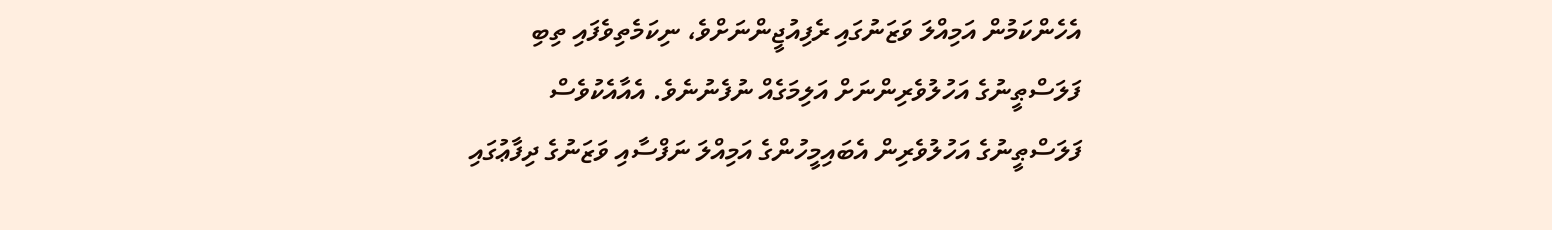އެހެންކަމުން އަމިއްލަ ވަޒަނުގައި ރެފިއުޖީންނަށްވެ، ނިކަމެތިވެފައި ތިބި ފަލަސްޠީނުގެ އަހުލުވެރިންނަށް އަލިމަގެއް ނުފެނުނެވެ. އެއާއެކުވެސް ފަލަސްޠީނުގެ އަހުލުވެރިން އެބައިމީހުންގެ އަމިއްލަ ނަފްސާއި ވަޒަނުގެ ދިފާޢުގައި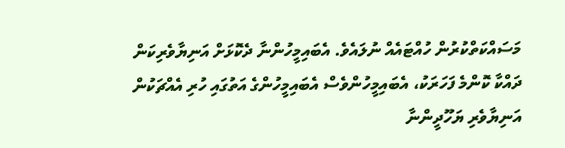މަސައްކަތްކުރުން ހުއްޓައެއް ނުލައެވެ. އެބައިމީހުންނާ ދެކޮޅަށް އަނިޔާވެރިކަން ދައްކާ ކޮންމެ ފަހަރަކު، އެބައިމީހުންވެސް އެބައިމީހުންގެ އަތުގައި ހުރި އެއްޗަކުން އަނިޔާވެރި ޔަހޫދީންނާ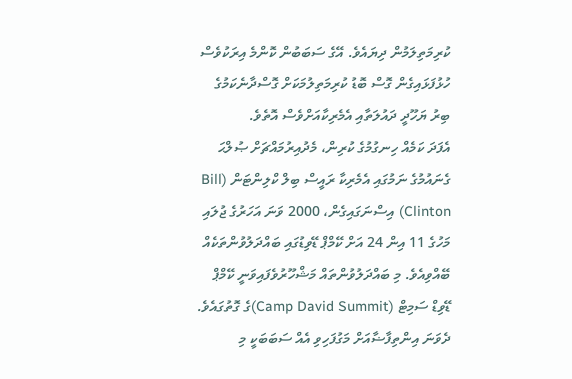ކުރިމަތިލަމުން ދިޔައެވެ. އޭގެ ސަބަބުން ކޮންމެ އިރަކުވެސް ހުޅުފަޅައިގެން ގޮސް ބޮޑު ކުރިމަތިލުމަކަށް ގޮސްދާނެކަމުގެ ބިރު ޔަހޫދީ ދައުލަތާއި އެމެރިކާއަށްވެސް އޮތެވެ.
އެފަދަ ކަމެއް ހިނގުމުގެ ކުރިން، މެދުއިރުމައްޗަށް ޞުލްޙަ ގެނައުމުގެ ނަމުގައި އެމެރިކާ ރައީސް ބިލް ކްލިންޓަން (Bill Clinton) އިސްނަގައިގެން، 2000 ވަނަ އަހަރުގެ ޖުލައި މަހުގެ 11 އިން 24 އަށް ކޭމްޕް ޑޭވިޑުގައި ބައްދަލުވުންތަކެއް ބޭއްވިއެވެ. މި ބައްދަލުވުންތައް މަޝްހޫރުވެފައިވަނީ ކޭމްޕް ޑޭވިޑް ސަމިޓް (Camp David Summit)ގެ ގޮތުގައެވެ. ދެވަނަ އިންތިފާޟާއަށް މަގުފަހިވި އެއް ސަބަބަކީ މި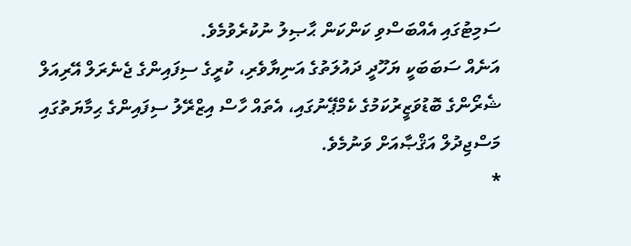ސަމިޓުގައި އެއްބަސްވި ކަންކަން ޙާޞިލު ނުކުރެވުމެވެ.
އަނެއް ސަބަބަކީ ޔަހޫދީ ދައުލަތުގެ އަނިޔާވެރި، ކުރީގެ ސިފައިންގެ ޖެނެރަލް އޭރިއަލް ޝެރޯންގެ ބޮޑުވަޒީރުކަމުގެ ކެމްޕޭނުގައި، އެތައް ހާސް އިޒްރޭލު ސިފައިންގެ ޙިމާޔަތުގައި މަސްޖިދުލް އަޤްޞާއަށް ވަނުމެވެ.
*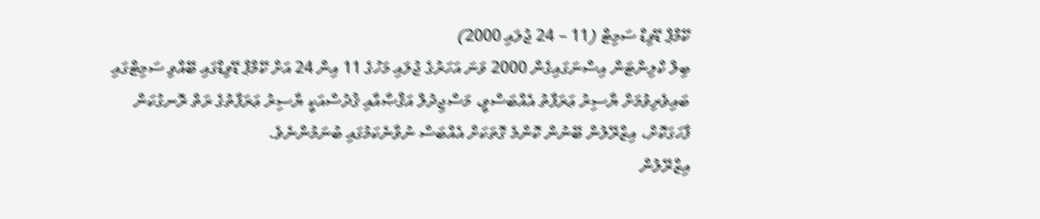ކޭމްޕް ޑޭވިޑް ސަމިޓް (11 – 24 ޖުލައި 2000)
ބިލް ކްލިންޓަން އިސްނަގައިގެން 2000 ވަނަ އަހަރުގެ ޖުލައި މަހުގެ 11 އިން 24 އަށް ކޭމްޕް ޑޭވިޑްގައި ބޭއްވި ސަމިޓްގައި ބައިވެރިވުމަށް ޔާސިރު ޢަރަފާތު އެއްބަސްވީ، މަސްޖިދުލް އަޤްޞާއާއި ޤުދުސްއަކީ ޔާސިރު ޢަރަފާތުގެ ރަތް ރޮނގުކަން ފާހަގަކޮށް، އިޒްރޭލުން ބޭނުން ކޮންމެ ގޮތަކަށް އެއްބަސް ނުވާނެކަމުގައި ބުނަމުންނެވެ.
އިޒްރޭލުން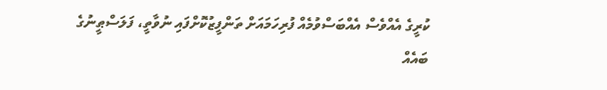ކުރީގެ އެއްވެސް އެއްބަސްވުމެއް ފުރިހަމައަށް ތަންފީޒުކޮށްފައި ނުވާތީ، ފަލަސްޠީނުގެ ބައެއް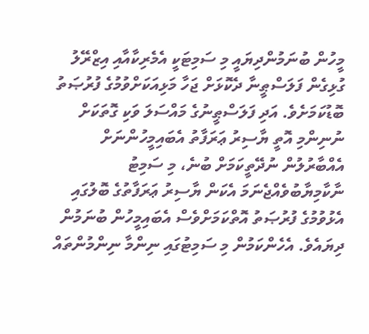މީހުން ބުނަމުންދިޔައީ މި ސަމިޓަކީ އެމެރިކާއާއި އިޒްރޭލު ގުޅިގެން ފަލަސްޠީނާ ދެކޮޅަށް ޖަހާ މަޅިއަކަށްވުމުގެ ފުރުޞަތު ބޮޑުކަމަށެވެ. އަދި ފަލަސްޠީނުގެ މައްސަލަ ވަކި ގޮތަކަށް ނުނިންމި އޮތީ ޔާސިރު ޢަރަފާތު އެބައިމީހުންނަށް އެއްބާރުލުން ނުދޭތީކަމަށް ބުނެ، މި ސަމިޓު ނާކާމިޔާބުވެއްޖެނަމަ އެކަން ޔާސިރު ޢަރަފާތުގެ ބޮލުގައި އެޅުވުމުގެ ފުރުޞަތު އޮތްކަމަށްވެސް އެބައިމީހުން ބުނަމުން ދިޔައެވެ. އެހެންކަމުން މި ސަމިޓުގައި ނިންމާ ނިންމުންތައް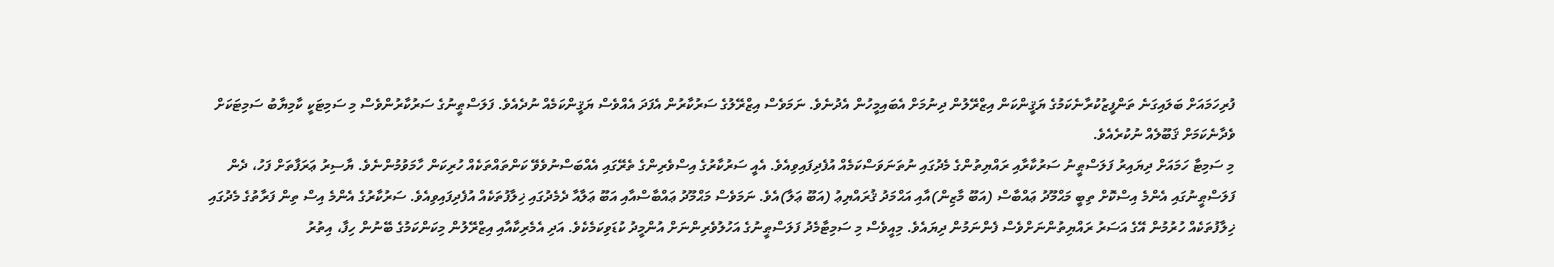ފުރިހަމައަށް ބަލައިގަނެ ތަންފީޒުކުރާނެކަމުގެ ޔަޤީންކަން އިޒްރޭލުން ދިނުމަށް އެބައިމީހުން އެދުނެވެ. ނަމަވެސް އިޒްރޭލުގެ ސަރުކާރުން އެފަދަ އެއްވެސް ޔަޤީންކަމެއް ނުދެއެވެ. ފަލަސްޠީނުގެ ސަރުކާރުންވެސް މި ސަމިޓަކީ ކާމިޔާބު ސަމިޓަކަށް ވެދާނެކަމަށް ޤަބޫލެއް ނުކުރެއެވެ.
މި ސަމިޓާ ހަމައަށް ދިޔައިރު ފަލަސްޠީނު ސަރުކާރާއި ރައްޔިތުންގެ މެދުގައި ނުތަނަވަސްކަމެއް އުފެދިފައިވިއެވެ. އެއީ ސަރުކާރުގެ އިސްވެރިންގެ ތެރޭގައި އެއްބަސްނުވެވޭ ކަންތައްތަކެއް ހުރިކަން ހާމަވުމުންނެވެ. ޔާސިރު ޢަރަފާތަށް ފަހު، ދެން ފަލަސްޠީނުގައި އެންމެ އިސްކޮށް ތިބީ މަޙްމޫދު ޢައްބާސް (އަބޫ މާޒިން)އާއި އަޙްމަދު ޤުރައްޔިޢު (އަބޫ ޢަލާ)އެވެ. ނަމަވެސް މަޙްމޫދު ޢައްބާސްއާއި އަބޫ ޢަލާއާ ދެމެދުގައި ޚިލާފުތަކެއް އުފެދިފައިވިއެވެ. ސަރުކާރުގެ އެންމެ އިސް ތިން ފަރާތުގެ މެދުގައި ޚިލާފުތަކެއް ހުރުމުން އޭގެ އަސަރު ރައްޔިތުންނަށްވެސް ފެންނަމުން ދިޔައެވެ. މިއީވެސް މި ސަމިޓާމެދު ފަލަސްޠީނުގެ އަހުލުވެރިންނަށް އުންމީދު ކުޑަވިކަމެކެވެ. އަދި އެމެރިކާއާއި އިޒްރޭލުން މިކަންކަމުގެ ބޭނުން ހިފާ، އިތުރު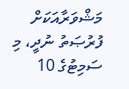މަޝްވަރާއަކަށް ފުރުޞަތު ނުދީ، މި ސަމިޓުގެ 10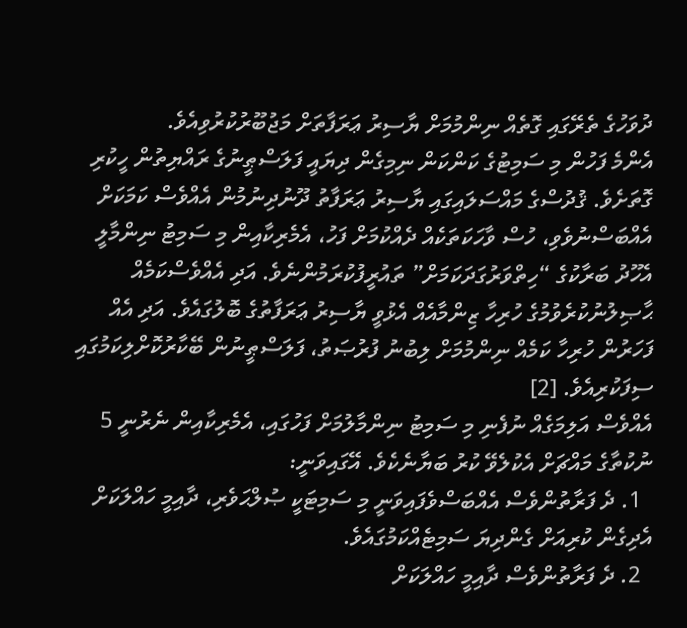ދުވަހުގެ ތެރޭގައި ގޮތެއް ނިންމުމަށް ޔާސިރު ޢަރަފާތަށް މަޖުބޫރުކުރުވިއެވެ.
އެންމެ ފަހުން މި ސަމިޓުގެ ކަންކަން ނިމިގެން ދިޔައީ ފަލަސްޠީނުގެ ރައްޔިތުން ހީކުރި ގޮތަށެވެ. ޤުދުސްގެ މައްސަލައިގައި ޔާސިރު ޢަރަފާތު ދޫނުދިނުމުން އެއްވެސް ކަމަކަށް އެއްބަސްނުވެވި، ހުސް ވާހަކަތަކެއް ދެއްކުމަށް ފަހު، އެމެރިކާއިން މި ސަމިޓު ނިންމާލީ އެހޫދު ބަރާކުގެ “ހިތްވަރުގަދަކަމަށް” ތައުރީފުކުރަމުންނެވެ. އަދި އެއްވެސްކަމެއް ޙާޞިލުނުކުރެވުމުގެ ހުރިހާ ޒިންމާއެއް އެޅުވީ ޔާސިރު ޢަރަފާތުގެ ބޮލުގައެވެ. އަދި އެއް ފަހަރުން ހުރިހާ ކަމެއް ނިންމުމަށް ލިބުނު ފުރުޞަތު، ފަލަސްޠީނުން ބޭކާރުކޮށްލިކަމުގައި ސިފަކުރިއެވެ. [2]
އެއްވެސް އަލިމަގެއް ނުފެނި މި ސަމިޓު ނިންމާލުމަށް ފަހުގައި، އެމެރިކާއިން ނެރުނީ 5 ނުކުތާގެ މައްޗަށް އެކުލެވޭ ކުރު ބަޔާނެކެވެ. އޭގައިވަނީ:
  1. ދެ ފަރާތުންވެސް އެއްބަސްވެފައިވަނީ މި ސަމިޓަކީ ޞުލްޙަވެރި، ދާއިމީ ހައްލަކަށް އެދިގެން ކުރިއަށް ގެންދިޔަ ސަމިޓެއްކަމުގައެވެ.
  2. ދެ ފަރާތުންވެސް ދާއިމީ ހައްލަކަށް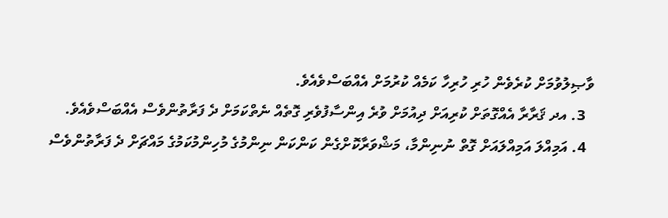ވާޞިލުވުމަށް ކުރެވެން ހުރި ހުރިހާ ކަމެއް ކުރުމަށް އެއްބަސްވެއެވެ.
  3. އދ ޤަރާރާ އެއްގޮތަށް ކުރިއަށް ދިއުމަށް ވުރެ އިންސާފުވެރި ގޮތެއް ނެތްކަމަށް ދެ ފަރާތުންވެސް އެއްބަސްވެއެވެ.
  4. އަމިއްލަ އަމިއްލައަށް ގޮތް ނުނިންމާ، މަޝްވަރާކޮށްގެން ކަންކަން ނިންމުގެ މުހިންމުކަމުގެ މައްޗަށް ދެ ފަރާތުންވެސް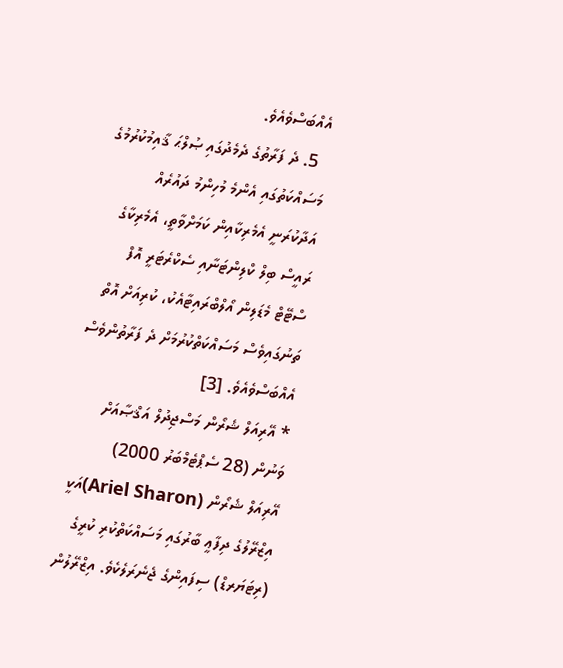އެއްބަސްވެއެވެ.
  5. ދެ ފަރާތުގެ ދެމެދުގައި ޞުލްޙަ ޤާއިމުކުރުމުގެ މަސައްކަތުގައި އެންމެ މުހިންމު ދައުރެއް އަދާކުރަނީ އެމެރިކާއިން ކަމަށްވާތީ، އެމެރިކާގެ ރައީސް ބިލް ކްލިންޓަނާއި ސެކްރެޓަރީ އޮފް ސްޓޭޓް މެޑަލިން އޯލްބްރައިޓާއެކު، ކުރިއަށް އޮތް ތަނުގައިވެސް މަސައްކަތްކުރުމަށް ދެ ފަރާތުންވެސް އެއްބަސްވެއެވެ. [3]
* އޭރިއަލް ޝެރޯން މަސްޖިދުލް އަޤްޞާއަށް ވަނުން (28 ސެޕްޓެމްބަރު 2000)
އޭރިއަލް ޝެރޯން (Ariel Sharon)އަކީ އިޒްރޭލުގެ ދިފާޢީ ބާރުގައި މަސައްކަތްކުރި ކުރީގެ (ރިޓަޔަރޑް) ސިފައިންގެ ޖެނެރަލެކެވެ. އިޒްރޭލުން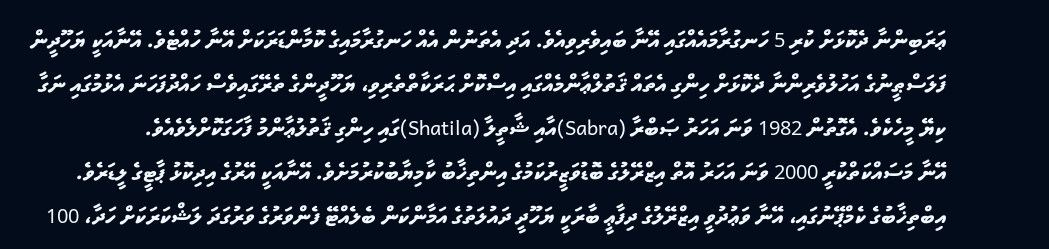ޢަރަބިންނާ ދެކޮޅަށް ކުރި 5 ހަނގުރާމައެއްގައި އޭނާ ބައިވެރިވިއެވެ. އަދި އެތަނުން އެއް ހަނގުރާމައިގެ ކޮމާންޑަރަކަށް އޭނާ ހުއްޓެވެ. އޭނާއަކީ ޔަހޫދީން ފަލަސްޠީނުގެ އަހުލުވެރިންނާ ދެކޮޅަށް ހިންގި އެތައް ޤަތުލްޢާންމެއްގައި އިސްކޮށް ޙަރަކާތްތެރިވި، ޔަހޫދީންގެ ތެރޭގައިވެސް ހައްދުފަހަނަ އެޅުމުގައި ނަގާ ކިޔޭ މީހެކެވެ. އެގޮތުން 1982 ވަނަ އަހަރު ޞަބްރާ (Sabra)އާއި ޝާތީލާ (Shatila)ގައި ހިންގި ޤަތުލުޢާންމު ފާހަގަކޮށްލެވެއެވެ.
އޭނާ މަސައްކަތްކުރީ 2000 ވަނަ އަހަރު އޮތް އިޒްރޭލުގެ ބޮޑުވަޒީރުކަމުގެ އިންތިޚާބު ކާމިޔާބުކުރުމަށެވެ. އޭނާއަކީ އޭރުގެ އިދިކޮޅު ޕާޓީގެ ލީޑަރެވެ. އިބްތިޚާބުގެ ކެމްޕޭނުގައި، އޭނާ ވަޢުދުވީ އިޒްރޭލުގެ ދިފާޢީ ބާރަކީ ޔަހޫދީ ދައުލަތުގެ އަމާންކަން ބެލެއްޓޭ ފެންވަރުގެ ވަރުގަދަ ލަޝްކަރަކަށް ހަދާ، 100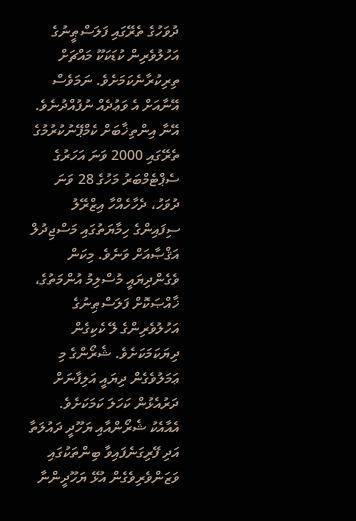ދުވަހުގެ ތެރޭގައި ފަލަސްޠީނުގެ އަހުލުވެރިން ކުޑަކަކޫ މައްޗަށް ތިރިކުރާނެކަމަށެވެ. ނަމަވެސް އޭނާއަށް އެ ވަޢުދެއް ނުފުއްދުނެވެ.
އޭނާ އިންތިޚާބަށް ކެމްޕޭނުކުރުމުގެ ތެރޭގައި 2000 ވަނަ އަހަރުގެ ސެޕްޓެމްބަރު މަހުގެ 28 ވަނަ ދުވަހު، ދެހާހެއްހާ އިޒްރޭލު ސިފައިންގެ ހިމާޔަތުގައި މަސްޖިދުލް އަޤްޞާއަށް ވަނެވެ. މިކަން ވެގެންދިޔައީ މުސްލިމު އުންމަތުގެ، ޚާއްޞަކޮށް ފަލަސްޠިނުގެ އަހުލުވެރިންގެ ލޭ ކެކިގެން ދިޔަކަމަކަށެވެ. ޝެރޯންގެ މި ޢަމަލުވެގެން ދިޔައީ އަލިފާނަށް ދަރުއެޅުން ކަހަލަ ކަމަކަށެވެ. އެއާއެކު ޝެރޯންއާއި ޔަހޫދީ ދައުލަތާ އަދި ފޭރިގަނެފައިވާ ބިންތަކުގައި ވަޒަންވެރިވެގެން އުޅޭ ޔަހޫދީންނާ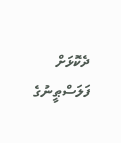ދެކޮޅަށް ފަލަސްޠީނުގެ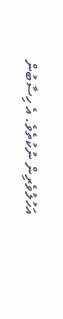އަހުލުވެރިން ނުކުތެވެ. އެ ހިސާބުން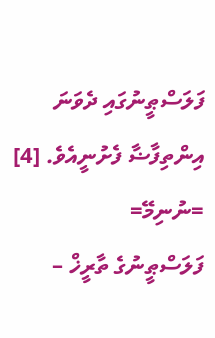ފަލަސްޠީނުގައި ދެވަނަ އިންތިފާޟާ ފެށުނީއެވެ. [4]
=ނުނިމޭ=
ފަލަސްޠީނުގެ ތާރީޚް –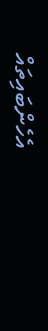އެހެންބައިތައް